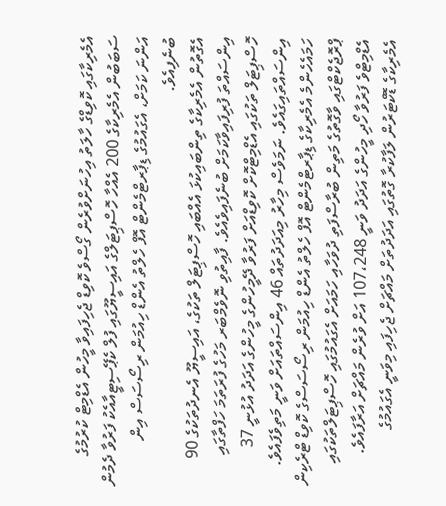އެމެރިކާގައި ކޮވިޑްގެ ހާލަތު އިހުނަށްވުރެން ގޯސްވެ ކޮވިޑް ޖެހިފައިވާ މީހުން އެޑްމިޓް ކުރުމުގެ ސަބަބުން އެމެރިކާގެ 200 އެއްހާ ހޮސްޕިޓަލްގެ އައިސީޔޫގައި ފުލް ކެޕޭސިޓީއާއެކު ފަރުވާ ދެމުން އަންނަ ކަމަށް، އެގައުމުގެ ޑިޕާރޓްމެންޓް އޮފް ހެލްތު އެންޑް ހިއުމަން ރިސޯސަސް އިން ބުނެފިއެވެ.
އެގޮތުން އެމެރިކާގެ ތިންބައިކުޅަ އެއްބައި ހޮސްޕިޓަލް ތަކުގެ، އައިސީޔޫ އެނދުތަކުގެ 90 އިންސައްތަ ފުރިފައިވާކަމަށް ބުނެފައިވެއެވެ. ފާއިތުވި ނޮވެމްބަރ މަހުގެ ފުރަތަމަ ހަފްތާގައި ހޮސްޕިޓަލް ތަކުގައި އެޑްމިޓްކޮށް ކޮވިޑްއަށް ފަރުވާ ދޭމީހުންގެ މީހުންގެ އަދަދު އުޅުނީ 37 އިންސައްތައިގައެވެ. ނަމަވެސް މިހާރު މިއަދަދުތައް 46 އިންސައްތައަށް ވަނީ މަތިވެފައެވެ.
ހަމައެހެންމެ އެމެރިކާގެ ޑިޕާރޓްމެންޓް އޮފް ހެލްތު އެންޑް ހިއުމަން ރިސޯސަސްގެ ކޮވިޑް ޓްރެކިން ޕްރޮޖެކްޓްގައި ވާގޮތުގެ މަތިން ބުރާސްފަތި ދުވަހާއި ހަމައަށް އެގައުމުގައި ހޮސްޕިޓަލްތަކުގައި އެޑްމިޓްވެ ފަރުވާ ހޯދި މީހުންގެ އަދަދު ވަނީ 107،248 އަށް ވުރެން މައްޗަށް އަރާފައެވެ. އެމެރިކާގެ ޑޮކްޓަރުން ލަފާކުރާ ގޮތުގައި އަދަދުތަށް މައްޗަށް ޖެހިފައި މިވަނީ އެގައުމުގެ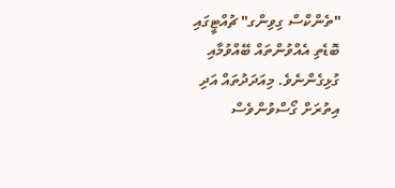"ތެންކްސް ގިވިންގ" ޗުއްޓީގައި ބޮޑެތި އެއްވުންތައް ބޭއްވުމާއި ގުޅިގެންނެވެ. މިއަދަދުތައް އަދި އިތުރަށް ގޯސްވުންވެސް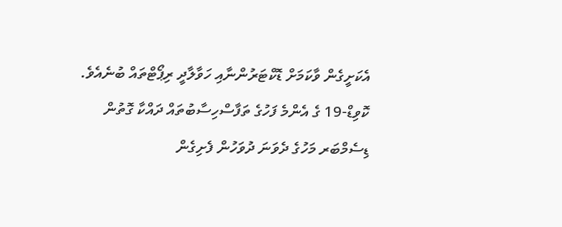އެކަށީގެން ވާކަމަށް ޑޮކްޓަރުންނާއި ހަވާލާދީ ރިޕޯޓްތައް ބުނެއެވެ.
ކޮވިޑް-19 ގެ އެންމެ ފަހުގެ ތަފާސްހިސާބުތައް ދައްކާ ގޮތުން ޑިސެމްބަރ މަހުގެ ދެވަނަ ދުވަހުން ފެށިގެން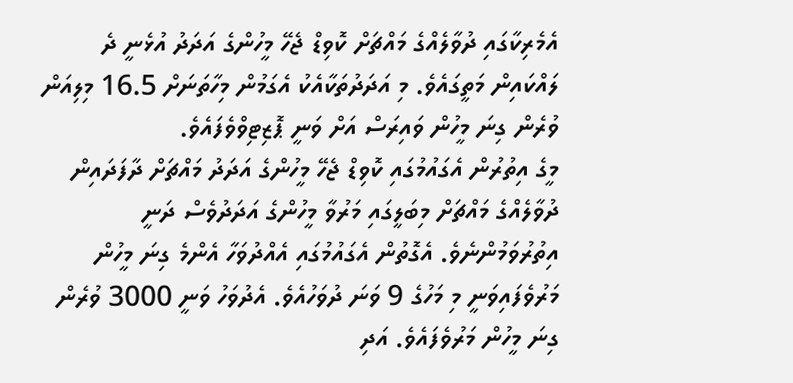އެމެރިކާގައި ދުވާލެއްގެ މައްޗަށް ކޮވިޑް ޖެހޭ މީހުންގެ އަދަދު އުޅެނީ ދެ ލައްކައިން މަތީގައެވެ. މި އަދަދުތަކާއެކު އެގަމުން މިހާތަނަށް 16.5 މިލިއަން ވުރެން ގިނަ މީހުން ވައިރަސް އަށް ވަނީ ޕޮޒިޓިވްވެފައެވެ.
މީގެ އިތުރުން އެގައުމުގައި ކޮވިޑް ޖެހޭ މީހުންގެ އަދަދު މައްޗަށް ދާފަދައިން ދުވާލެއްގެ މައްޗަށް މިބަލީގައި މަރުވާ މީހުންގެ އަދަދުވެސް ދަނީ އިތުރުވަމުންނެވެ. އެގޮތުން އެގައުމުގައި އެއްދުވަހާ އެންމެ ގިނަ މީހުން މަރުވެފައިވަނީ މި މަހުގެ 9 ވަނަ ދުވަހުއެވެ. އެދުވަހު ވަނީ 3000 ވުރެން ގިނަ މީހުން މަރުވެފައެވެ. އަދި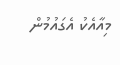މިއާއެކު އެގައުމުން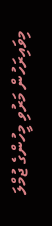މިވައިރަހުން މަރުވި މީހުންގެ ޖުމްލަ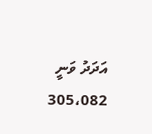އަދަދު ވަނީ 305،082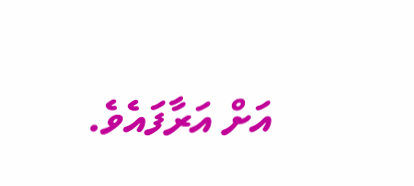އަށް އަރާފައެވެ.